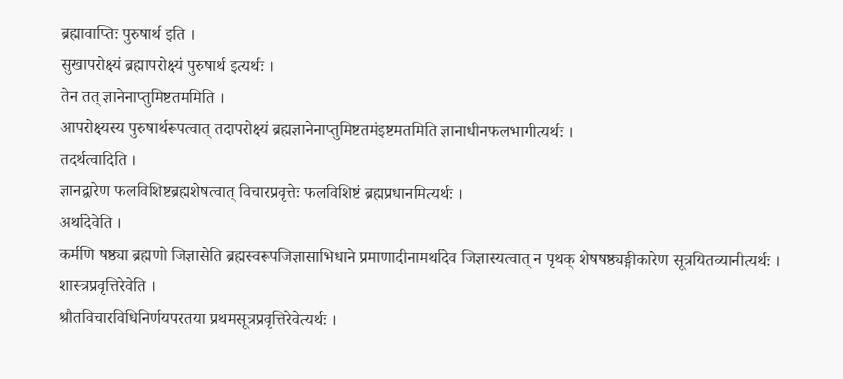ब्रह्मावाप्तिः पुरुषार्थ इति ।
सुखापरोक्ष्यं ब्रह्मापरोक्ष्यं पुरुषार्थ इत्यर्थः ।
तेन तत् ज्ञानेनाप्तुमिष्टतममिति ।
आपरोक्ष्यस्य पुरुषार्थरूपत्वात् तदापरोक्ष्यं ब्रह्मज्ञानेनाप्तुमिष्टतमंइष्टमतमिति ज्ञानाधीनफलभागीत्यर्थः ।
तदर्थत्वादिति ।
ज्ञानद्वारेण फलविशिष्टब्रह्मशेषत्वात् विचारप्रवृत्तेः फलविशिष्टं ब्रह्मप्रधानमित्यर्थः ।
अर्थादेवेति ।
कर्मणि षष्ठ्या ब्रह्मणो जिज्ञासेति ब्रह्मस्वरूपजिज्ञासाभिधाने प्रमाणादीनामर्थादेव जिज्ञास्यत्वात् न पृथक् शेषषष्ठ्यङ्गीकारेण सूत्रयितव्यानीत्यर्थः ।
शास्त्रप्रवृत्तिरेवेति ।
श्रौतविचारविधिनिर्णयपरतया प्रथमसूत्रप्रवृत्तिरेवेत्यर्थः ।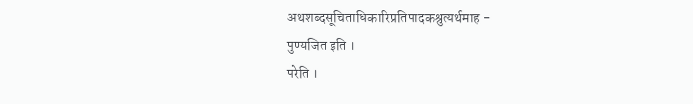अथशब्दसूचिताधिकारिप्रतिपादकश्रुत्यर्थमाह -
पुण्यजित इति ।
परेति ।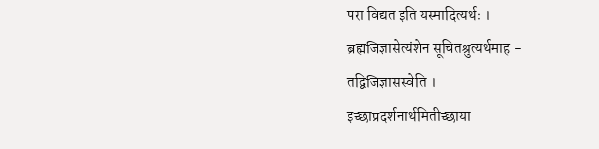परा विद्यत इति यस्मादित्यर्थः ।
ब्रह्मजिज्ञासेत्यंशेन सूचितश्रुत्यर्थमाह -
तद्विजिज्ञासस्वेति ।
इच्छाप्रदर्शनार्थमितीच्छाया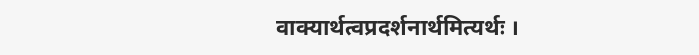वाक्यार्थत्वप्रदर्शनार्थमित्यर्थः ।